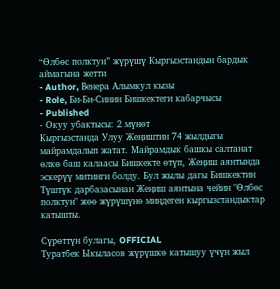“Өлбөс полктун” жүрүшү Кыргызстандын бардык аймагына жетти
- Author, Венера Алымкул кызы
- Role, Би-Би-Синин Бишкектеги кабарчысы
- Published
- Окуу убактысы: 2 мүнөт
Кыргызстанда Улуу Жеңиштин 74 жылдыгы майрамдалып жатат. Майрамдык башкы салтанат өлкө баш калаасы Бишкекте өтүп, Жеңиш аянтында эскерүү митинги болду. Бул жылы дагы Бишкектин Түштүк дарбазасынан Жеңиш аянтына чейин "Өлбөс полктун" жөө жүрүшүнө миңдеген кыргызстандыктар катышты.

Сүрөттүн булагы, OFFICIAL
Туратбек Ыкыласов жүрүшкө катышуу үчүн жыл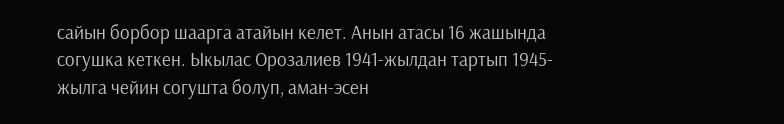сайын борбор шаарга атайын келет. Анын атасы 16 жашында согушка кеткен. Ыкылас Орозалиев 1941-жылдан тартып 1945-жылга чейин согушта болуп, аман-эсен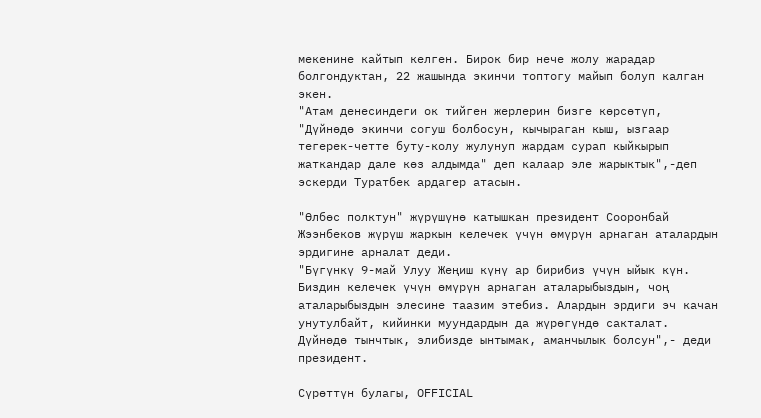мекенине кайтып келген. Бирок бир нече жолу жарадар болгондуктан, 22 жашында экинчи топтогу майып болуп калган экен.
"Атам денесиндеги ок тийген жерлерин бизге көрсөтүп, "Дүйнөдө экинчи согуш болбосун, кычыраган кыш, ызгаар тегерек-четте буту-колу жулунуп жардам сурап кыйкырып жаткандар дале көз алдымда" деп калаар эле жарыктык",-деп эскерди Туратбек ардагер атасын.

"Өлбөс полктун" жүрүшүнө катышкан президент Сооронбай Жээнбеков жүрүш жаркын келечек үчүн өмүрүн арнаган аталардын эрдигине арналат деди.
"Бүгүнкү 9-май Улуу Жеңиш күнү ар бирибиз үчүн ыйык күн. Биздин келечек үчүн өмүрүн арнаган аталарыбыздын, чоң аталарыбыздын элесине таазим этебиз. Алардын эрдиги эч качан унутулбайт, кийинки муундардын да жүрөгүндө сакталат. Дүйнөдө тынчтык, элибизде ынтымак, аманчылык болсун",- деди президент.

Сүрөттүн булагы, OFFICIAL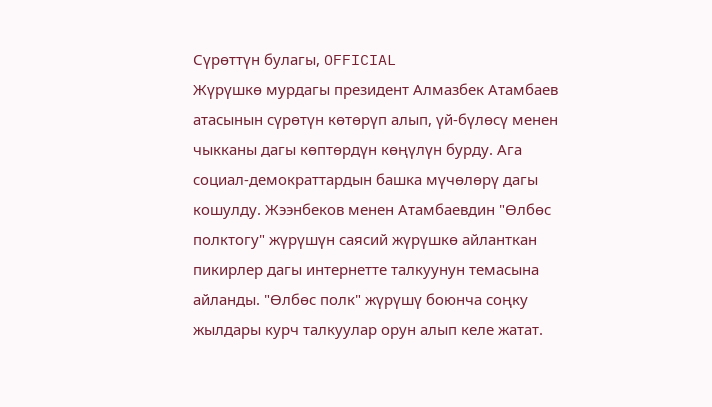Сүрөттүн булагы, OFFICIAL
Жүрүшкө мурдагы президент Алмазбек Атамбаев атасынын сүрөтүн көтөрүп алып, үй-бүлөсү менен чыкканы дагы көптөрдүн көңүлүн бурду. Ага социал-демократтардын башка мүчөлөрү дагы кошулду. Жээнбеков менен Атамбаевдин "Өлбөс полктогу" жүрүшүн саясий жүрүшкө айланткан пикирлер дагы интернетте талкуунун темасына айланды. "Өлбөс полк" жүрүшү боюнча соңку жылдары курч талкуулар орун алып келе жатат.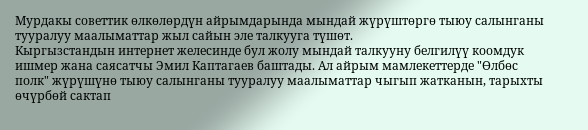Мурдакы советтик өлкөлөрдүн айрымдарында мындай жүрүштөргө тыюу салынганы тууралуу маалыматтар жыл сайын эле талкууга түшөт.
Кыргызстандын интернет желесинде бул жолу мындай талкууну белгилүү коомдук ишмер жана саясатчы Эмил Каптагаев баштады. Ал айрым мамлекеттерде "Өлбөс полк" жүрүшүнө тыюу салынганы тууралуу маалыматтар чыгып жатканын, тарыхты өчүрбөй сактап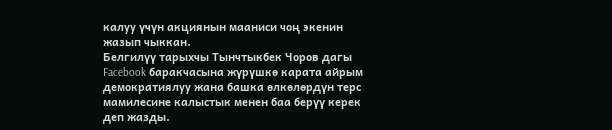калуу үчүн акциянын мааниси чоң экенин жазып чыккан.
Белгилүү тарыхчы Тынчтыкбек Чоров дагы Facebook баракчасына жүрүшкө карата айрым демократиялуу жана башка өлкөлөрдүн терс мамилесине калыстык менен баа берүү керек деп жазды.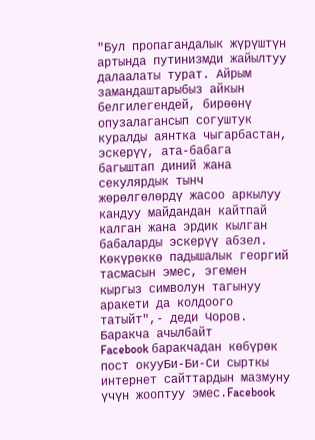"Бул пропагандалык жүрүштүн артында путинизмди жайылтуу далаалаты турат. Айрым замандаштарыбыз айкын белгилегендей, бирөөнү опузалагансып согуштук куралды аянтка чыгарбастан, эскерүү, ата-бабага багыштап диний жана секулярдык тынч жөрөлгөлөрдү жасоо аркылуу кандуу майдандан кайтпай калган жана эрдик кылган бабаларды эскерүү абзел. Көкүрөккө падышалык георгий тасмасын эмес, эгемен кыргыз символун тагынуу аракети да колдоого татыйт",- деди Чоров.
Баракча ачылбайт
Facebook баракчадан көбүрөк пост окууБи-Би-Си сырткы интернет сайттардын мазмуну үчүн жооптуу эмес.Facebook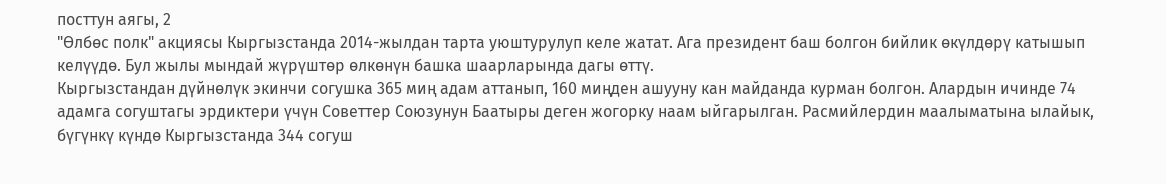посттун аягы, 2
"Өлбөс полк" акциясы Кыргызстанда 2014-жылдан тарта уюштурулуп келе жатат. Ага президент баш болгон бийлик өкүлдөрү катышып келүүдө. Бул жылы мындай жүрүштөр өлкөнүн башка шаарларында дагы өттү.
Кыргызстандан дүйнөлүк экинчи согушка 365 миң адам аттанып, 160 миңден ашууну кан майданда курман болгон. Алардын ичинде 74 адамга согуштагы эрдиктери үчүн Советтер Союзунун Баатыры деген жогорку наам ыйгарылган. Расмийлердин маалыматына ылайык, бүгүнкү күндө Кыргызстанда 344 согуш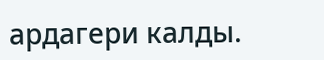ардагери калды.